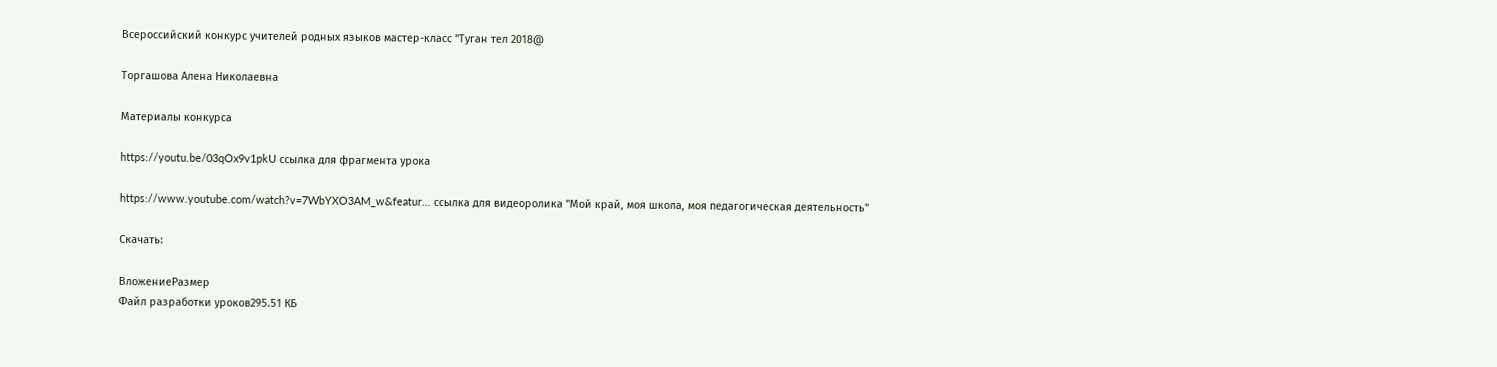Всероссийский конкурс учителей родных языков мастер-класс "Туган тел 2018@

Торгашова Алена Николаевна

Материалы конкурса

https://youtu.be/03qOx9v1pkU ссылка для фрагмента урока

https://www.youtube.com/watch?v=7WbYXO3AM_w&featur... ссылка для видеоролика "Мой край, моя школа, моя педагогическая деятельность"

Скачать:

ВложениеРазмер
Файл разработки уроков295.51 КБ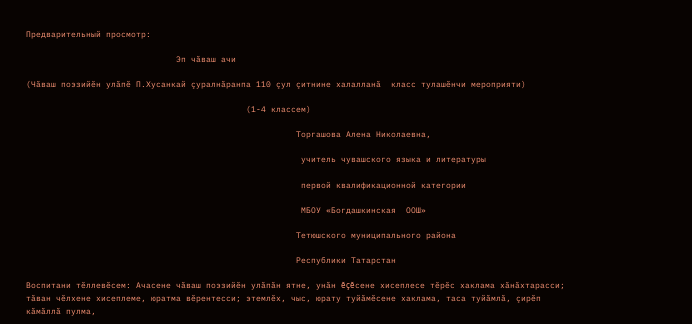Предварительный просмотр:

                              Эп чăваш ачи

(Чăваш поэзийĕн улăпĕ П.Хусанкай çуралнăранпа 110 çул çитнине халалланă  класс тулашĕнчи мероприяти)

                                            (1-4 классем)

                                                      Торгашова Алена Николаевна,

                                                       учитель чувашского языка и литературы

                                                       первой квалификационной категории

                                                       МБОУ «Богдашкинская  ООШ»

                                                      Тетюшского муниципального района

                                                      Республики Татарстан

Воспитани тĕллевĕсем: Ачасене чăваш поэзийĕн улăпăн ятне, унăн ĕçĕсене хисеплесе тĕрĕс хаклама хăнăхтарасси; тăван чĕлхене хисеплеме, юратма вĕрентесси; этемлĕх, чыс, юрату туйăмĕсене хаклама, таса туйăмлă, çирĕп кăмăллă пулма,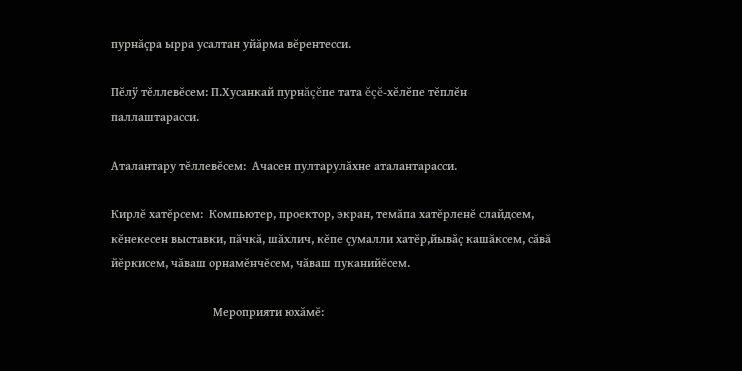пурнăçра ырра усалтан уйăрма вĕрентесси.

Пĕлÿ тĕллевĕсем: П.Хусанкай пурнăçĕпе тата ĕçĕ-хĕлĕпе тĕплĕн паллаштарасси.

Аталантару тĕллевĕсем:  Ачасен пултарулăхне аталантарасси.

Кирлĕ хатĕрсем:  Компьютер, проектор, экран, темăпа хатĕрленĕ слайдсем, кĕнекесен выставки, пăчкă, шăхлич, кĕпе çумалли хатĕр,йывăç кашăксем, сăвă йĕркисем, чăваш орнамĕнчĕсем, чăваш пуканийĕсем.

                                  Мероприяти юхăмĕ: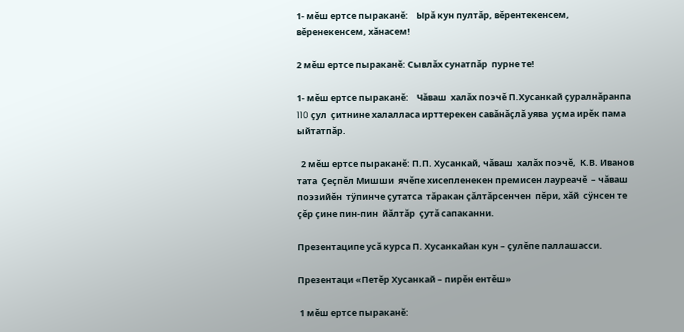1- мĕш ертсе пыраканĕ:    Ырă кун пултăр, вĕрентекенсем, вĕренекенсем, хăнасем!

2 мĕш ертсе пыраканĕ: Сывлăх сунатпăр  пурне те!

1- мĕш ертсе пыраканĕ:    Чăваш  халăх поэчĕ П.Хусанкай çуралнăранпа  110 çул  çитнине халалласа ирттерекен савăнăçлă уява  уçма ирĕк пама ыйтатпăр.

  2 мĕш ертсе пыраканĕ: П.П. Хусанкай, чăваш  халăх поэчĕ,  К.В. Иванов тата  Çеçпĕл Мишши  ячĕпе хисепленекен премисен лауреачĕ  – чăваш поэзийĕн  тÿпинче çутатса  тăракан çăлтăрсенчен  пĕри, хăй  сÿнсен те  çĕр çине пин-пин  йăлтăр  çутă сапаканни.

Презентаципе усă курса П. Хусанкайан кун – çулĕпе паллашасси.

Презентаци «Петĕр Хусанкай – пирĕн ентĕш»

 1 мĕш ертсе пыраканĕ: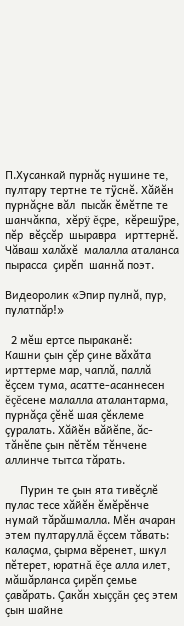П.Хусанкай пурнăç нушине те, пултару тертне те тÿснĕ. Хăйĕн  пурнăçне вăл  пысăк ĕмĕтпе те  шанчăкпа,  хĕрÿ ĕçре,  кĕрешÿре,  пĕр  вĕçсĕр  шыравра   ирттернĕ.  Чăваш халăхĕ  малалла аталанса пырасса  çирĕп  шаннă поэт.

Видеоролик «Эпир пулнă, пур, пулатпăр!»

  2 мĕш ертсе пыраканĕ:     Кашни çын çĕр çине вăхăта ирттерме мар, чаплă, паллă ĕçсем тума, асатте-асаннесен ĕçĕсене малалла аталантарма, пурнăçа çĕнĕ шая çĕклеме çуралать. Хăйĕн вăйĕпе, ăс-тăнĕпе çын пĕтĕм тĕнчене аллинче тытса тăрать.

     Пурин те çын ята тивĕçлĕ пулас тесе хăйĕн ĕмĕрĕнче нумай тăрăшмалла. Мĕн ачаран этем пултаруллă ĕçсем тăвать: калаçма, çырма вĕренет, шкул пĕтерет, юратнă ĕçе алла илет, мăшăрланса çирĕп çемье çавăрать. Çакăн хыççăн çеç этем çын шайне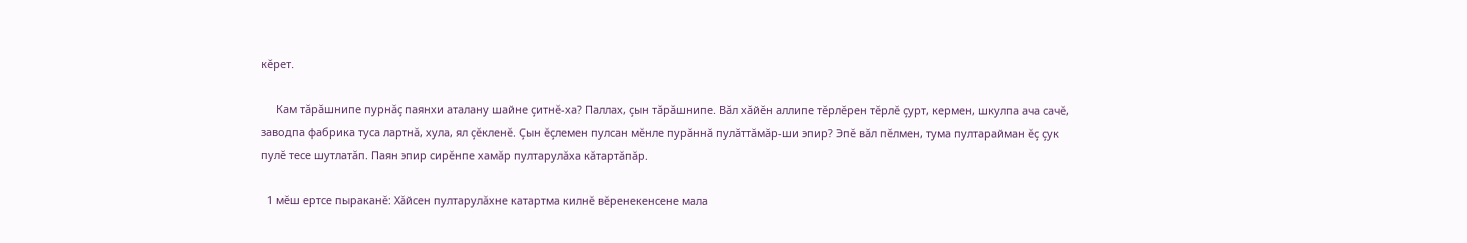кĕрет.

     Кам тăрăшнипе пурнăç паянхи аталану шайне çитнĕ-ха? Паллах, çын тăрăшнипе. Вăл хăйĕн аллипе тĕрлĕрен тĕрлĕ çурт, кермен, шкулпа ача сачĕ, заводпа фабрика туса лартнă, хула, ял çĕкленĕ. Çын ĕçлемен пулсан мĕнле пурăннă пулăттăмăр-ши эпир? Эпĕ вăл пĕлмен, тума пултарайман ĕç çук пулĕ тесе шутлатăп. Паян эпир сирĕнпе хамăр пултарулăха кăтартăпăр.

  1 мĕш ертсе пыраканĕ: Хăйсен пултарулăхне катартма килнĕ вĕренекенсене мала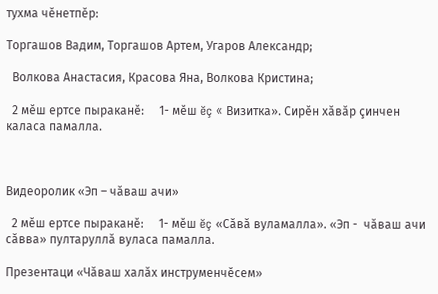тухма чĕнетпĕр:

Торгашов Вадим, Торгашов Артем, Угаров Александр;

  Волкова Анастасия, Красова Яна, Волкова Кристина;

  2 мĕш ертсе пыраканĕ:     1- мĕш ĕç « Визитка». Сирĕн хăвăр çинчен каласа памалла.



Видеоролик «Эп – чăваш ачи»

  2 мĕш ертсе пыраканĕ:     1- мĕш ĕç «Сăвă вуламалла». «Эп -  чăваш ачи сăвва» пултаруллă вуласа памалла.

Презентаци «Чăваш халăх инструменчĕсем»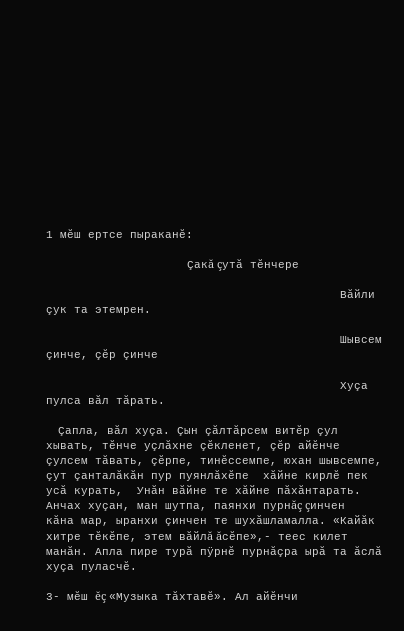1 мĕш ертсе пыраканĕ:

                                               Çакă çутă тĕнчере

                                          Вăйли çук та этемрен.

                                          Шывсем çинче, çĕр çинче

                                          Хуçа пулса вăл тăрать.

    Çапла, вăл хуçа. Çын çăлтăрсем витĕр çул хывать, тĕнче уçлăхне çĕкленет, çĕр айĕнче çулсем тăвать, çĕрпе, тинĕссемпе, юхан шывсемпе, çут çанталăкăн пур пуянлăхĕпе  хăйне кирлĕ пек усă курать,  Унăн вăйне те хăйне пăхăнтарать.  Анчах хуçан, ман шутпа, паянхи пурнăç çинчен кăна мар, ыранхи çинчен те шухăшламалла. «Кайăк хитре тĕкĕпе, этем вăйлă ăсĕпе»,- теес килет манăн. Апла пире турă пÿрнĕ пурнăçра ырă та ăслă хуçа пуласчĕ.

3- мĕш ĕç «Музыка тăхтавĕ». Ал айĕнчи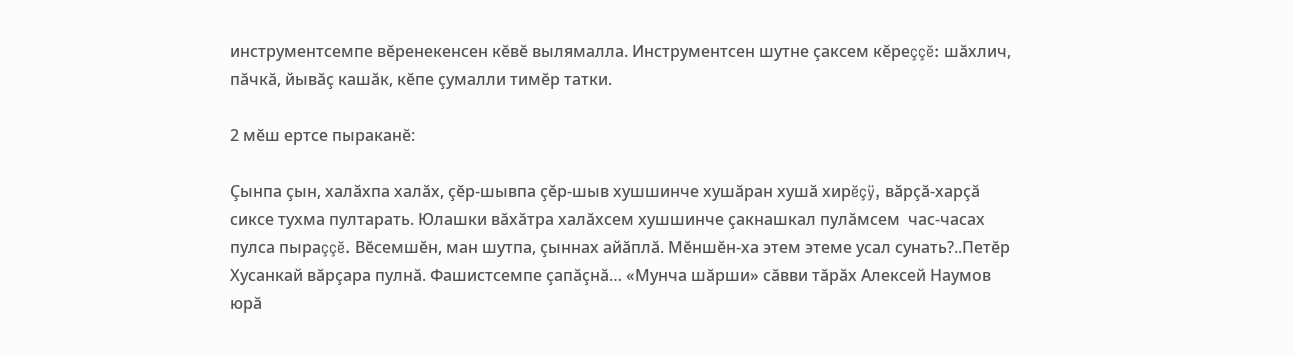инструментсемпе вĕренекенсен кĕвĕ вылямалла. Инструментсен шутне çаксем кĕреççĕ: шăхлич, пăчкă, йывăç кашăк, кĕпе çумалли тимĕр татки.

2 мĕш ертсе пыраканĕ:

Çынпа çын, халăхпа халăх, çĕр-шывпа çĕр-шыв хушшинче хушăран хушă хирĕçÿ, вăрçă-харçă сиксе тухма пултарать. Юлашки вăхăтра халăхсем хушшинче çакнашкал пулăмсем  час-часах пулса пыраççĕ. Вĕсемшĕн, ман шутпа, çыннах айăплă. Мĕншĕн-ха этем этеме усал сунать?..Петĕр Хусанкай вăрçара пулнă. Фашистсемпе çапăçнă… «Мунча шăрши» сăвви тăрăх Алексей Наумов юрă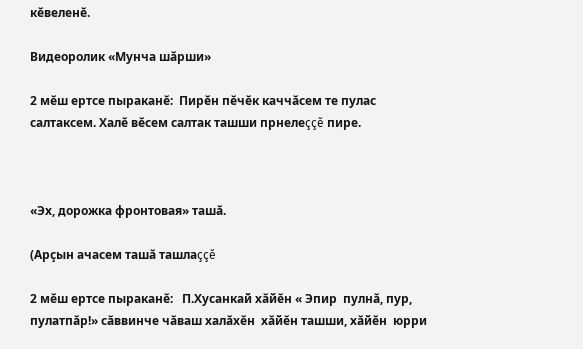кĕвеленĕ.

Видеоролик «Мунча шăрши»

2 мĕш ертсе пыраканĕ:  Пирĕн пĕчĕк каччăсем те пулас салтаксем. Халĕ вĕсем салтак ташши прнелеççĕ пире.



«Эх, дорожка фронтовая» ташă.

(Арçын ачасем ташă ташлаççĕ

2 мĕш ертсе пыраканĕ:   П.Хусанкай хăйĕн « Эпир  пулнă, пур, пулатпăр!» сăввинче чăваш халăхĕн  хăйĕн ташши, хăйĕн  юрри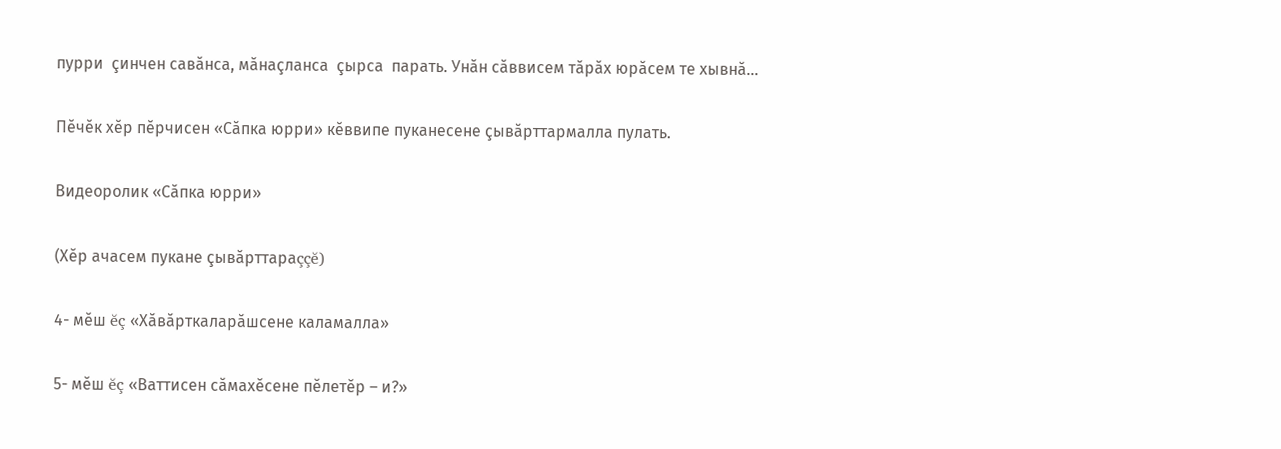пурри  çинчен савăнса, мăнаçланса  çырса  парать. Унăн сăввисем тăрăх юрăсем те хывнă…

Пĕчĕк хĕр пĕрчисен «Сăпка юрри» кĕввипе пуканесене çывăрттармалла пулать.

Видеоролик «Сăпка юрри»

(Хĕр ачасем пукане çывăрттараççĕ)

4- мĕш ĕç «Хăвăрткаларăшсене каламалла»

5- мĕш ĕç «Ваттисен сăмахĕсене пĕлетĕр – и?»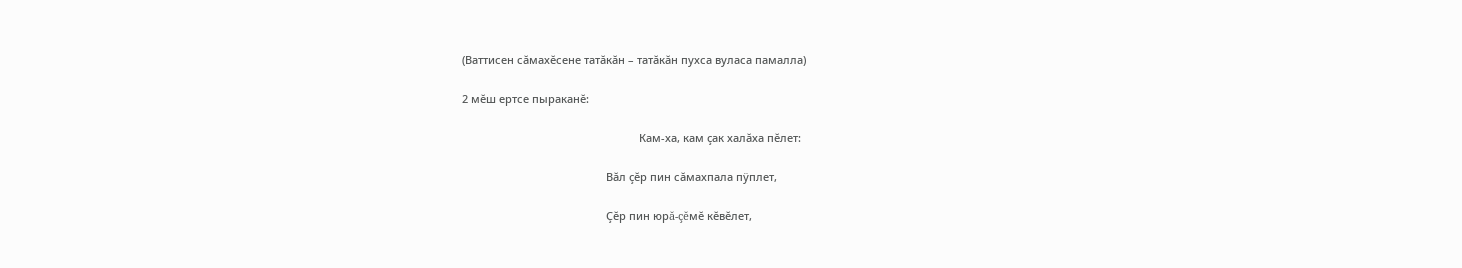(Ваттисен сăмахĕсене татăкăн – татăкăн пухса вуласа памалла)

2 мĕш ертсе пыраканĕ:

                                                           Кам-ха, кам çак халăха пĕлет:

                                                Вăл çĕр пин сăмахпала пÿплет,

                                                Çĕр пин юрă-çĕмĕ кĕвĕлет,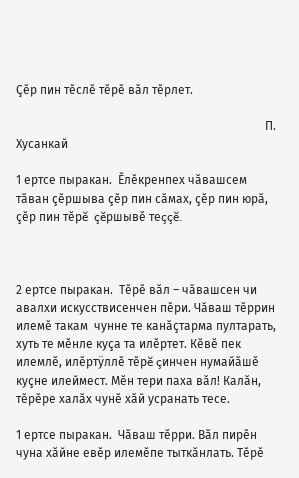Çĕр пин тĕслĕ тĕрĕ вăл тĕрлет.

                                                                                   П. Хусанкай

1 ертсе пыракан.  Ĕлĕкренпех чăвашсем тăван çĕршыва çĕр пин сăмах, çĕр пин юрă, çĕр пин тĕрĕ  çĕршывĕ теççĕ.



2 ертсе пыракан.  Тĕрĕ вăл – чăвашсен чи авалхи искусствисенчен пĕри. Чăваш тĕррин илемĕ такам  чунне те канăçтарма пултарать, хуть те мĕнле куçа та илĕртет. Кĕвĕ пек илемлĕ, илĕртÿллĕ тĕрĕ çинчен нумайăшĕ куçне илеймест. Мĕн тери паха вăл! Калăн, тĕрĕре халăх чунĕ хăй усранать тесе.

1 ертсе пыракан.  Чăваш тĕрри. Вăл пирĕн чуна хăйне евĕр илемĕпе тыткăнлать. Тĕрĕ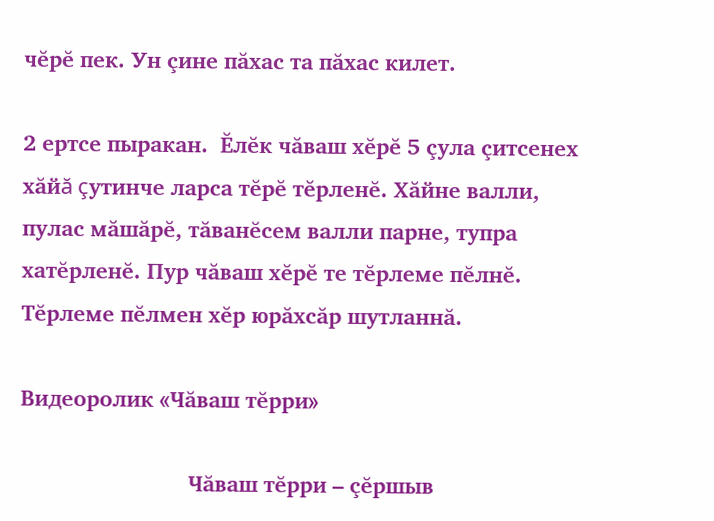чĕрĕ пек. Ун çине пăхас та пăхас килет.

2 ертсе пыракан.  Ĕлĕк чăваш хĕрĕ 5 çула çитсенех хăйă çутинче ларса тĕрĕ тĕрленĕ. Хăйне валли, пулас мăшăрĕ, тăванĕсем валли парне, тупра хатĕрленĕ. Пур чăваш хĕрĕ те тĕрлеме пĕлнĕ. Тĕрлеме пĕлмен хĕр юрăхсăр шутланнă.

Видеоролик «Чăваш тĕрри»

                            Чăваш тĕрри – çĕршыв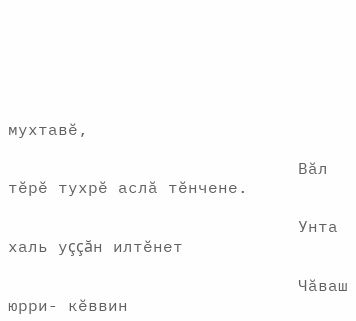мухтавĕ,

                             Вăл тĕрĕ тухрĕ аслă тĕнчене.

                             Унта халь уççăн илтĕнет

                             Чăваш юрри- кĕввин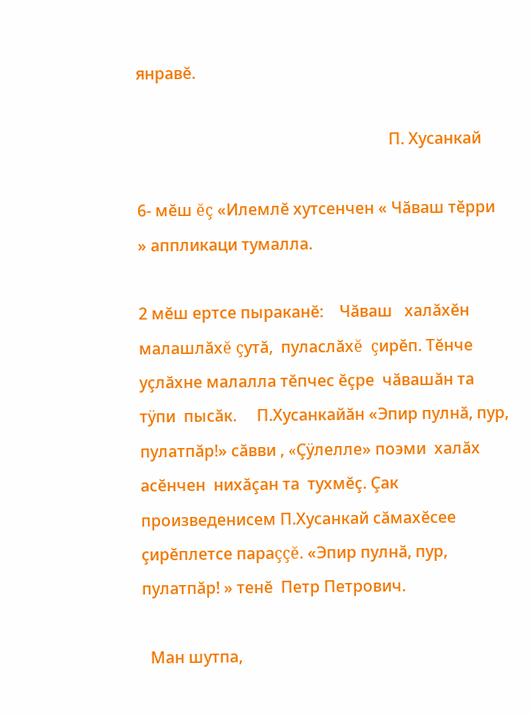янравĕ.

                                                               П. Хусанкай

6- мĕш ĕç «Илемлĕ хутсенчен « Чăваш тĕрри » аппликаци тумалла.

2 мĕш ертсе пыраканĕ:    Чăваш   халăхĕн  малашлăхĕ çутă,  пуласлăхĕ  çирĕп. Тĕнче  уçлăхне малалла тĕпчес ĕçре  чăвашăн та  тÿпи  пысăк.     П.Хусанкайăн «Эпир пулнă, пур, пулатпăр!» сăвви , «Çÿлелле» поэми  халăх асĕнчен  нихăçан та  тухмĕç. Çак  произведенисем П.Хусанкай сăмахĕсее  çирĕплетсе параççĕ. «Эпир пулнă, пур, пулатпăр! » тенĕ  Петр Петрович.

  Ман шутпа,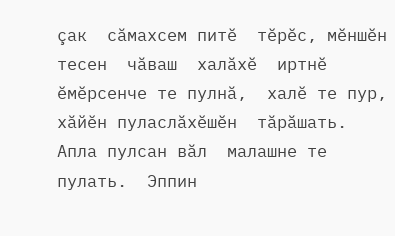çак  сăмахсем питĕ  тĕрĕс, мĕншĕн  тесен  чăваш  халăхĕ  иртнĕ ĕмĕрсенче те пулнă,  халĕ те пур,  хăйĕн пуласлăхĕшĕн  тăрăшать.   Апла пулсан вăл  малашне те пулать.  Эппин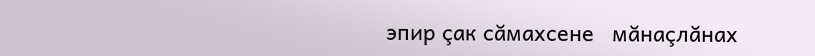эпир çак сăмахсене   мăнаçлăнах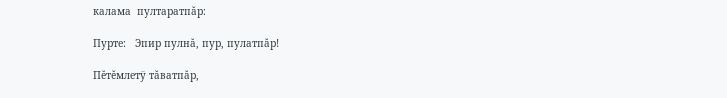калама  пултаратпăр:

Пурте:   Эпир пулнă, пур, пулатпăр!

Пĕтĕмлетÿ тăватпăр,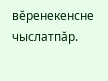вĕренекенсне чыслатпăр.